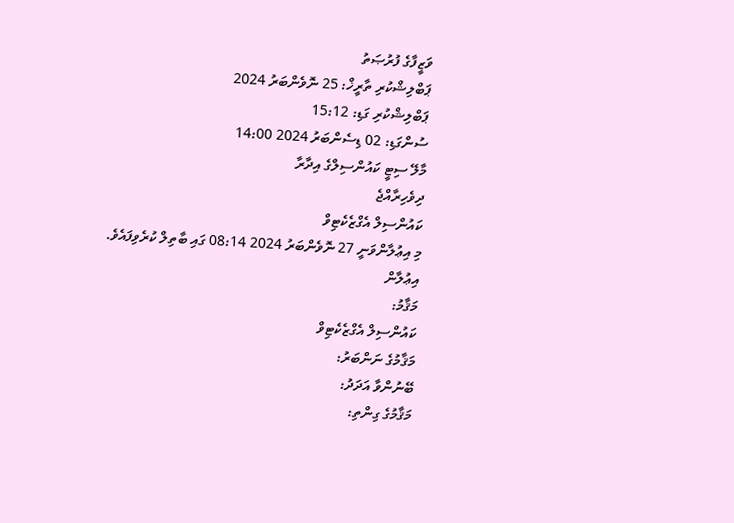ވަޒީފާގެ ފުރުޞަތު
ޕަބްލިޝްކުރި ތާރީޚް: 25 ނޮވެންބަރު 2024
ޕަބްލިޝްކުރި ގަޑި: 15:12
ސުންގަޑި: 02 ޑިސެންބަރު 2024 14:00
މާލޭ ސިޓީ ކައުންސިލްގެ އިދާރާ
ދިވެހިރާއްޖެ
ކައުންސިލް އެގްޒެކެޓިވް
މި އިޢުލާންވަނީ 27 ނޮވެންބަރު 2024 08:14 ގައި ބާތިލް ކުރެވިފައެވެ.
އިޢުލާން
މަޤާމު:
ކައުންސިލް އެގްޒެކެޓިވް
މަޤާމުގެ ނަންބަރު:
ބޭނުންވާ އަދަދު:
މަޤާމުގެ ގިންތި: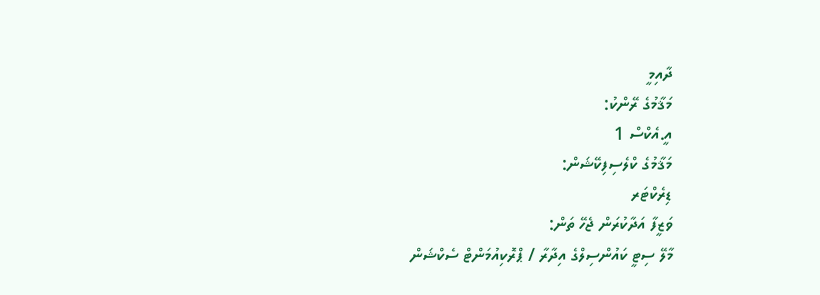ދާއިމީ
މަޤާމުގެ ރޭންކު:
އީ.އެކްސް 1
މަޤާމުގެ ކްލެސިފިކޭޝަން:
ޑިރެކްޓަރ
ވަޒީފާ އަދާކުރަން ޖެހޭ ތަން:
މާލޭ ސިޓީ ކައުންސިލްގެ އިދާރާ / ޕްރޮކިއުމަންޓް ސެކްޝަން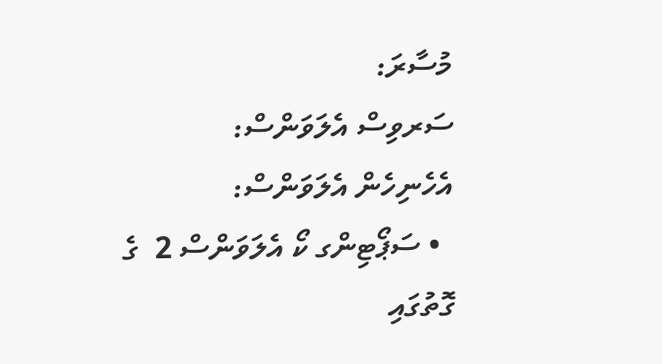މުސާރަ:
ސަރވިސް އެލަވަންސް:
އެހެނިހެން އެލަވަންސް:
  • ސަޕޯޓިންގ ކޯ އެލަވަންސް 2  ގެ ގޮތުގައި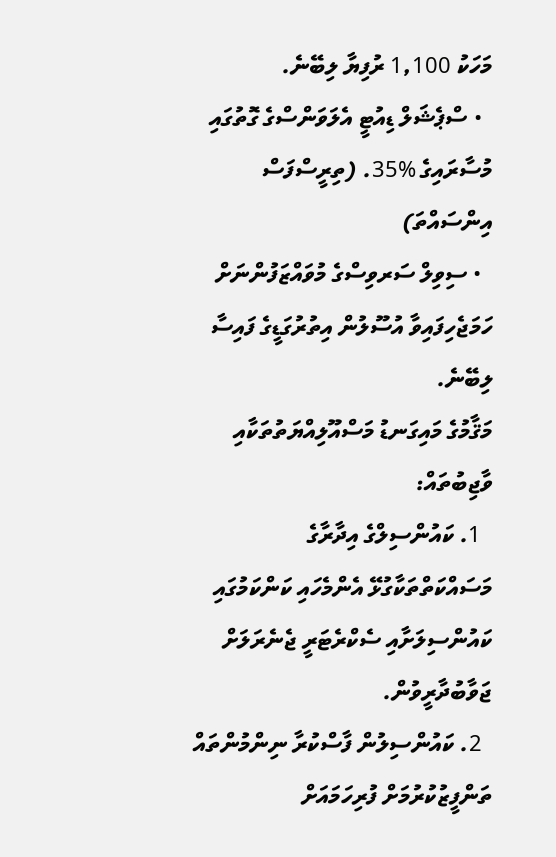މަހަކު 1,100 ރުފިޔާ ލިބޭނެ.
  • ސްޕެޝަލް ޑިއުޓީ އެލަވަންސްގެ ގޮތުގައި މުސާރައިގެ %35. (ތިރީސްފަސް އިންސައްތަ)
  • ސިވިލް ސަރވިސްގެ މުވައްޒަފުންނަށް ހަމަޖެހިފައިވާ އުސޫލުން އިތުރުގަޑީގެ ފައިސާ ލިބޭނެ.
މަޤާމުގެ މައިގަނޑު މަސްއޫލިއްޔަތުތަކާއި ވާޖިބުތައް:
  1. ކައުންސިލްގެ އިދާރާގެ މަސައްކަތްތަކާގުޅޭ އެންމެހައި ކަންކަމުގައި ކައުންސިލަށާއި ސެކްރެޓަރީ ޖެނެރަލަށް ޖަވާބުދާރީވުން.
  2. ކައުންސިލުން ފާސްކުރާ ނިންމުންތައް ތަންފީޒުކުރުމަށް ފުރިހަމައަށް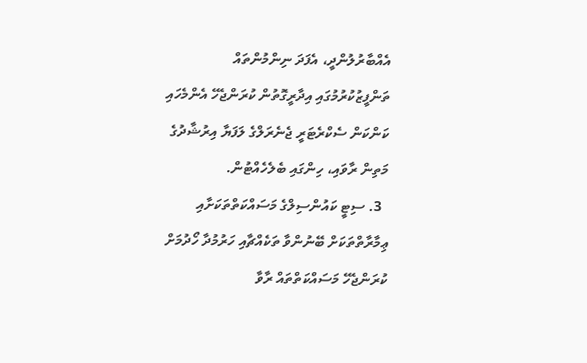އެއްބާރުލުންދީ، އެފަދަ ނިންމުންތައް ތަންފީޒުކުރުމުގައި އިދާރީގޮތުން ކުރަންޖެހޭ އެންމެހައި ކަންކަން ސެކްރެޓަރީ ޖެނެރަލްގެ ލަފަޔާ އިރުޝާދުގެ މަތިން ރާވައި، ހިންގައި ބެލެހެއްޓުން.
  3. ސިޓީ ކައުންސިލްގެ މަސައްކަތްތަކަށާއި ޢިމާރާތްތަކަށް ބޭނުންވާ ތަކެއްޗާއި ހަރުމުދާ ހޯދުމަށް ކުރަންޖެހޭ މަސައްކަތްތައް ރާވާ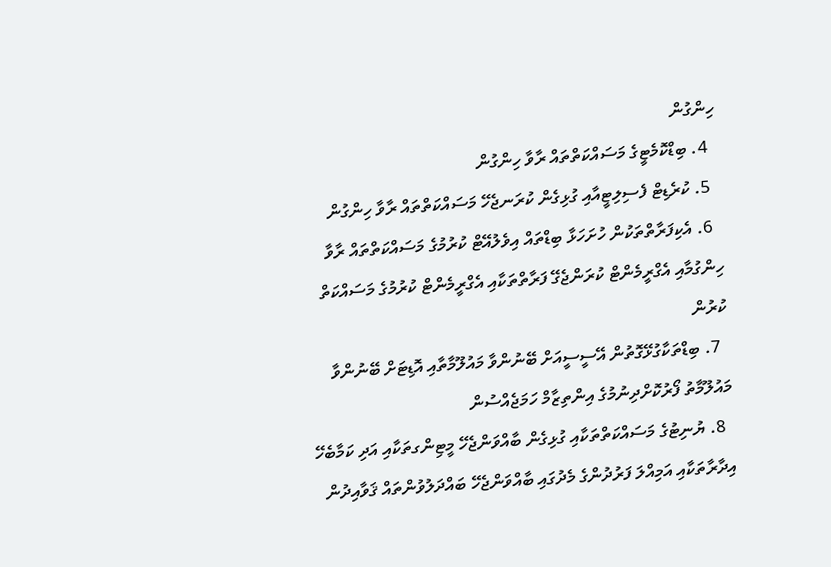ހިންގުން
  4. ބިޑްކޮމެޓީގެ މަސައްކަތްތައް ރާވާ ހިންގުން
  5. ކުރެޑިޓް ފެސިލިޓީއާއި ގުޅިގެން ކުރަނޖެހޭ މަސައްކަތްތައް ރާވާ ހިންގުން
  6. އެކިފަރާތްތަކުން ހުށަހަޅާ ބިޑްތައް އިވެލުއޭޓް ކުރުމުގެ މަސައްކަތްތައް ރާވާ ހިންގުމާއި އެގްރީމެންޓް ކުރަންޖެގޭ ފަރާތްތަކާއި އެގްރީމެންޓް ކުރުމުގެ މަސައްކަތް ކުރުން
  7. ބިޑްތަކާގުޅޭގޮތުން އޭސީސީއަށް ބޭނުންވާ މައުލޫމާތާއި އޮޑިޓަށް ބޭނުންވާ މައުލޫމާތު ފޯރުކޮށްދިނުމުގެ އިންތިޒާމް ހަމަޖެއްސުން
  8. ޔުނިޓުގެ މަސައްކަތްތަކާއި ގުޅިގެން ބާއްވަންޖެހޭ މީޓިންގތަކާއި އަދި ކަމާބެހޭ އިދާރާތަކާއި އަމިއްލަ ފަރުދުންގެ މެދުގައި ބާއްވަންޖެހޭ ބައްދަލުވުންތައް ޤަވާއިދުން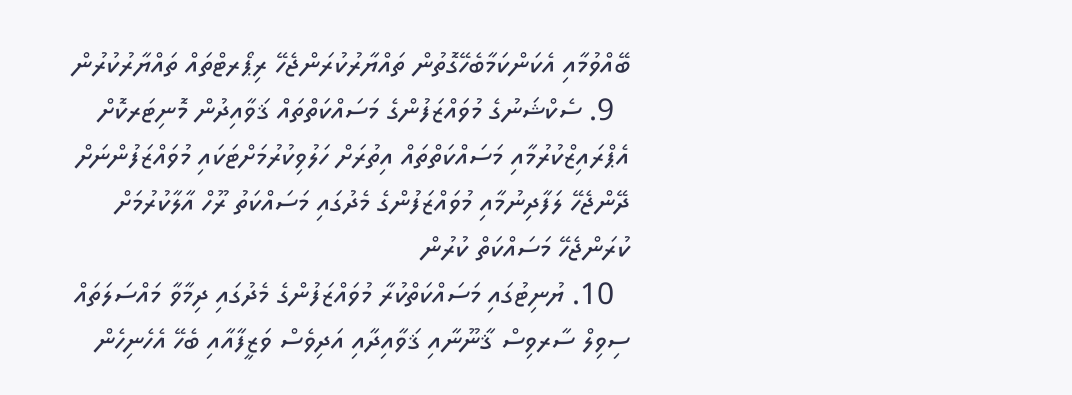ބޭއްވުމާއި އެކަންކަމާބެހޭގޮތުން ތައްޔާރުކުރަންޖެހޭ ރިޕޯރޓްތައް ތައްޔާރުކުރުން
  9. ސެކްޝަނުގެ މުވައްޒަފުންގެ މަސައްކަތްތައް ޤަވާއިދުން މޮނިޓަރކޮށް އެޕްރައިޒްކުރުމާއި މަސައްކަތްތައް އިތުރަށް ހަލުވިކުރުމަށްޓަކައި މުވައްޒަފުންނަށް ދޭންޖެހޭ ލަފާދިނުމާއި މުވައްޒަފުންގެ މެދުގައި މަސައްކަތު ރޫހް އާލާކުރުމަށް ކުރަންޖެހޭ މަސައްކަތް ކުރުން
  10. ޔުނިޓުގައި މަސައްކަތްކުރާ މުވައްޒަފުންގެ މެދުގައި ދިމާވާ މައްސަލަތައް ސިވިލް ސާރވިސް ޤާނޫނާއި ޤަވާއިދާއި އަދިވެސް ވަޒީފާއާއި ބެހޭ އެހެނިހެން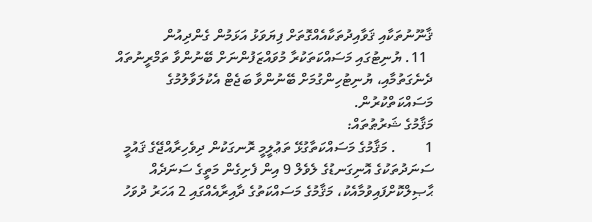ޤާނޫނުތަކާއި ޤަވާއިދުތަކާއެއްގޮތަށް ފިޔަވަޅު އަޅަމުން ގެންދިއުން
  11. ޔުނިޓުގައި މަސައްކަތަކުރާ މުވައްޒަފުންނަށް ބޭނުންވާ ތަމްރީނުތައް ދެނެގަތުމާއި، ޔުނިޓުހިންގުމަށް ބޭނުންވާ ބަޖެޓް އެކުލަވާލުމުގެ މަސައްކަތްކުރުން.
މަޤާމުގެ ޝަރުޠުތައް:
1        . މަޤާމުގެ މަސައްކަތާގުޅޭ ތަޢުލީމީ ރޮނގަކުން ދިވެހިރާއްޖޭގެ ޤައުމީ ސަނަދުތަކުގެ އޮނިގަނޑުގެ ލެވެލް 9 އިން ފެށިގެން މަތީގެ ސަނަދެއް ޙާޞިލްކޮށްފައިވުމާއެކު، މަޤާމުގެ މަސައްކަތުގެ ދާއިރާއެއްގައި 2 އަހަރު ދުވަހު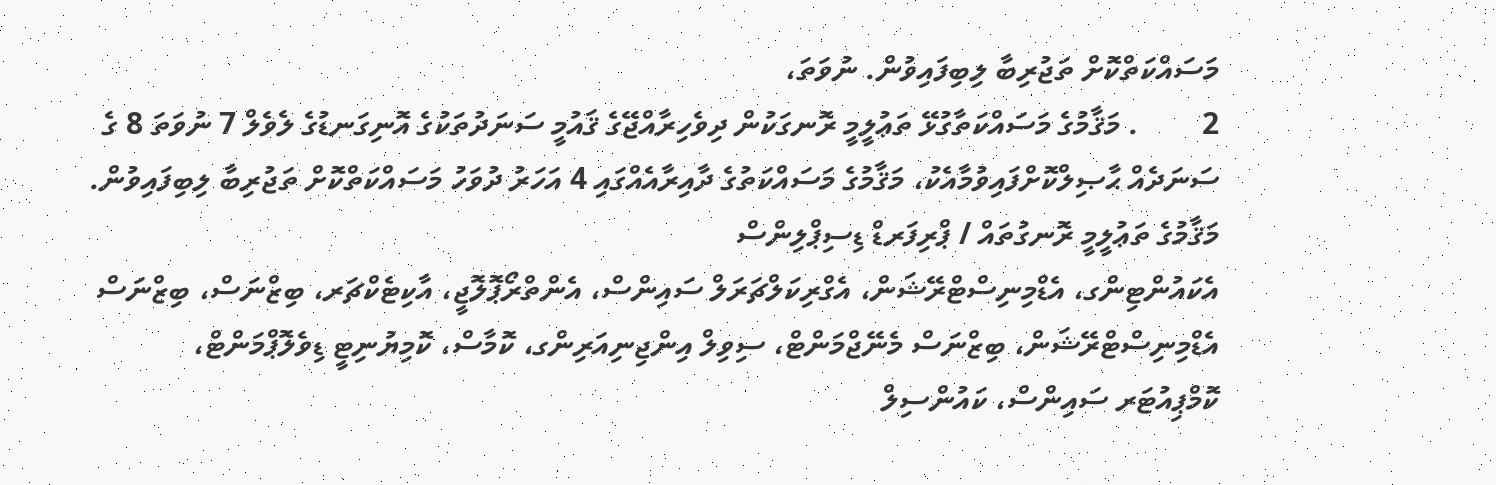މަސައްކަތްކޮށް ތަޖުރިބާ ލިބިފައިވުން. ނުވަތަ،
2        . މަޤާމުގެ މަސައްކަތާގުޅޭ ތަޢުލީމީ ރޮނގަކުން ދިވެހިރާއްޖޭގެ ޤައުމީ ސަނަދުތަކުގެ އޮނިގަނޑުގެ ލެވެލް 7 ނުވަތަ 8 ގެ ސަނަދެއް ޙާޞިލްކޮށްފައިވުމާއެކު، މަޤާމުގެ މަސައްކަތުގެ ދާއިރާއެއްގައި 4 އަހަރު ދުވަހު މަސައްކަތްކޮށް ތަޖުރިބާ ލިބިފައިވުން.
މަޤާމުގެ ތަޢުލީމީ ރޮނގުތައް / ޕްރިފަރޑް ޑިސިޕްލިންސް
އެކައުންޓިންގ، އެޑްމިނިސްޓްރޭޝަން، އެގްރިކަލްޗަރަލް ސައިންސް، އެންތްރޯޕޮލޮޖީ، އާކިޓެކްޗަރ، ބިޒްނަސް، ބިޒްނަސް އެޑްމިނިސްޓްރޭޝަން، ބިޒްނަސް މެނޭޖްމަންޓް، ސިވިލް އިންޖިނިއަރިންގ، ކޮމާސް، ކޮމިޔުނިޓީ ޑިވެލޮޕްމަންޓް، ކޮމްޕިއުޓަރ ސައިންސް، ކައުންސިލް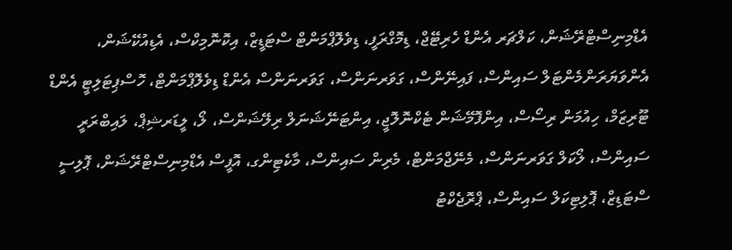އެޑްމިނިސްޓްރޭޝަން، ކަލްޗަރ އެންޑް ހެރިޓޭޖް، ޑިމޮގްރަފީ، ޑިވެލޮޕްމަންޓް ސްޓަޑީޒް، އިކޮނޮމިކްސް، އެޑިއުކޭޝަން، އެންވަޔަރަންމެންޓަލް ސައިންސް، ފައިނޭންސް، ގަވަރނަންސް، ގަވަރނަންސް އެންޑް ޑިވެލޮޕްމަންޓް، ހޮސްޕިޓަލިޓީ އެންޑް ޓޫރިޒަމް، ހިއުމަން ރިސޯސް، އިންފޮމޭޝަން ޓެކްނޮލޮޖީ، އިންޓަނޭޝަނަލް ރިލޭޝަންސް، ލޯ، ލީޑަރޝިޕް، ލައިބްރަރީ ސައިންސް، ލޯކަލް ގަވަރނަންސް، މެނޭޖްމަންޓް، މެރިން ސައިންސް، މާކެޓިންގ، އޮފީސް އެޑްމިނިސްޓްރޭޝަން، ޕޮލިސީ ސްޓަޑިޒް، ޕޮލިޓިކަލް ސައިންސް، ޕްރޮޖެކްޓު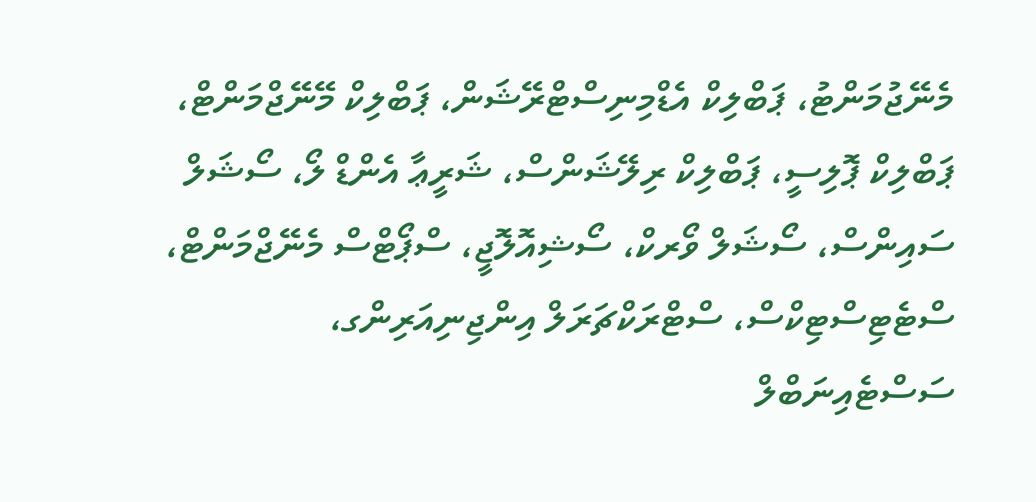މެނޭޖުމަންޓު، ޕަބްލިކް އެޑްމިނިސްޓްރޭޝަން، ޕަބްލިކް މޭނޭޖްމަންޓް، ޕަބްލިކް ޕޮލިސީ، ޕަބްލިކް ރިލޭޝަންސް، ޝަރީޢާ އެންޑް ލޯ، ސޯޝަލް ސައިންސް، ސޯޝަލް ވޯރކް، ސޯޝިއޮލޮޖީ، ސްޕޯޓްސް މެނޭޖްމަންޓް، ސްޓެޓިސްޓިކްސް، ސްޓްރަކްޗަރަލް އިންޖިނިއަރިންގ، ސަސްޓެއިނަބްލް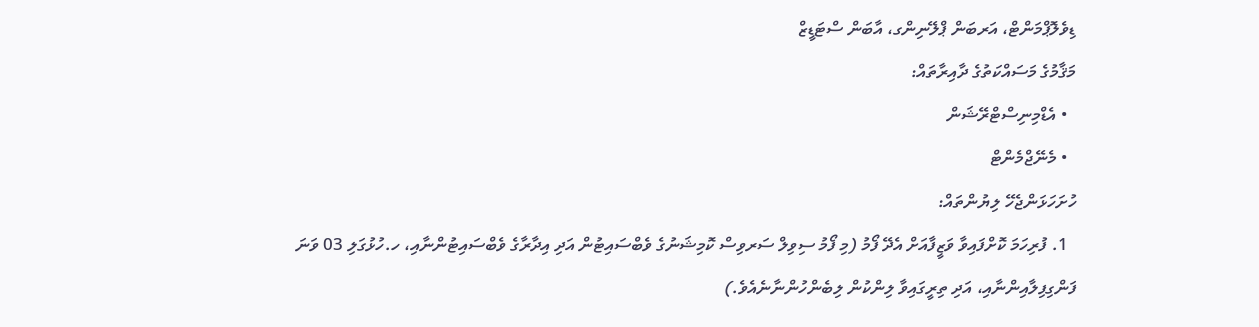ޑިވެލޮޕްމަންޓް، އަރބަން ޕްލޭނިންގ، އާބަން ސްޓަޑީޒް
މަޤާމުގެ މަސައްކަތުގެ ދާއިރާތައް:
  • އެޑްމިނިސްޓްރޭޝަން
  • މެނޭޖްމެންޓް
ހުށަހަޅަންޖެހޭ ލިޔުންތައް:
  1. ފުރިހަމަ ކޮށްފައިވާ ވަޒީފާއަށް އެދޭ ފޯމު (މި ފޯމު ސިވިލް ސަރވިސް ކޮމިޝަނުގެ ވެބްސައިޓުން އަދި އިދާރާގެ ވެބްސައިޓުންނާއި، ހ.ހުޅުގަލި 03 ވަނަ ފަންގިފިލާއިންނާއި، އަދި ތިރީގައިވާ ލިންކުން ލިބެންހުންނާނެއެވެ.)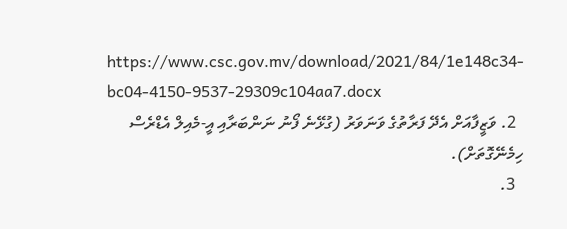https://www.csc.gov.mv/download/2021/84/1e148c34-bc04-4150-9537-29309c104aa7.docx
  2. ވަޒީފާއަށް އެދޭ ފަރާތުގެ ވަނަވަރު (ގުޅޭނެ ފޯނު ނަންބަރާއި އީ-މެއިލް އެޑްރެސް ހިމެނޭގޮތަށް).
  3.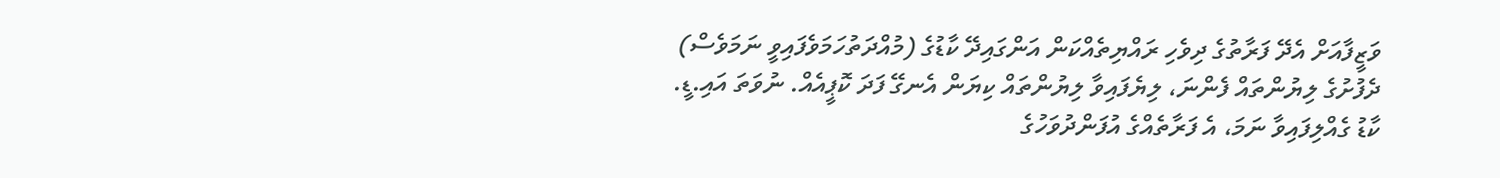ވަޒީފާއަށް އެދޭ ފަރާތުގެ ދިވެހި ރައްޔިތެއްކަން އަންގައިދޭ ކާޑުގެ (މުއްދަތުހަމަވެފައިވީ ނަމަވެސް) ދެފުށުގެ ލިޔުންތައް ފެންނަ، ލިޔެފައިވާ ލިޔުންތައް ކިޔަން އެނގޭ ފަދަ ކޮޕީއެއް. ނުވަތަ އައި.ޑީ. ކާޑު ގެއްލިފައިވާ ނަމަ، އެ ފަރާތެއްގެ އުފަންދުވަހުގެ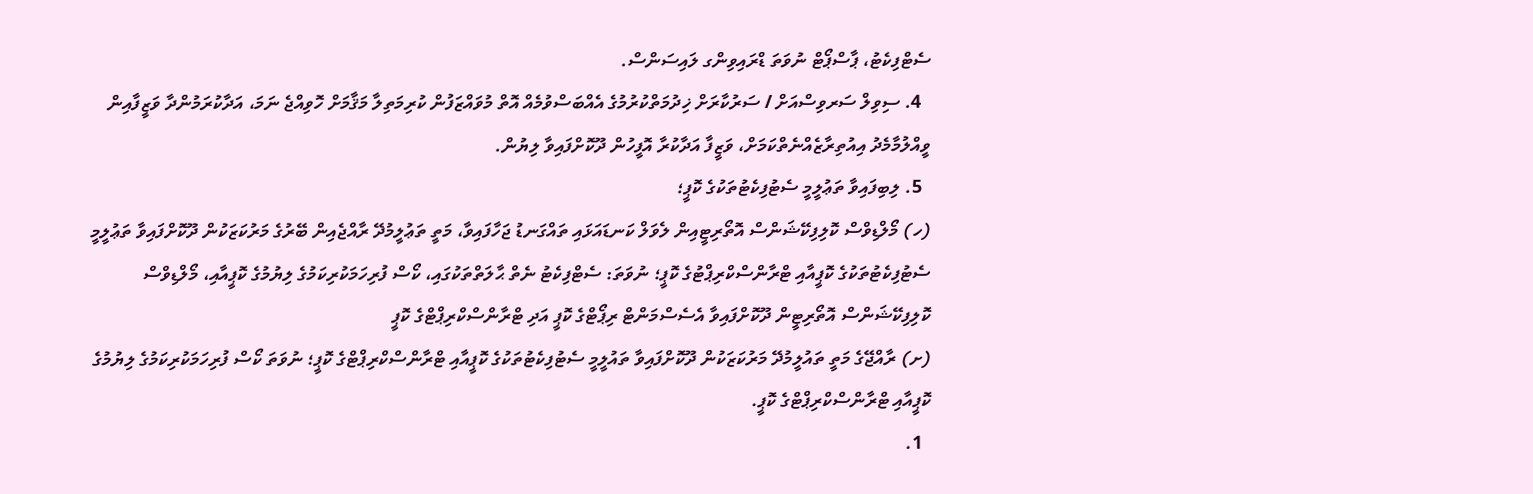ސެޓްފިކެޓު، ޕާސްޕޯޓް ނުވަތަ ޑްރައިވިންގ ލައިސަންސް.
  4. ސިވިލް ސަރވިސްއަށް / ސަރުކާރަށް ޚިދުމަތްކުރުމުގެ އެއްބަސްވުމެއް އޮތް މުވައްޒަފުން ކުރިމަތިލާ މަޤާމަށް ހޮވިއްޖެ ނަމަ، އަދާކުރަމުންދާ ވަޒީފާއިން ވީއްލުމާމެދު އިއުތިރާޒެއްނެތްކަމަށް، ވަޒީފާ އަދާކުރާ އޮފީހުން ދޫކޮށްފައިވާ ލިޔުން.
  5. ލިބިފައިވާ ތަޢުލީމީ ސެޓުފިކެޓުތަކުގެ ކޮޕީ؛
(ހ) މޯލްޑިވްސް ކޮލިފިކޭޝަންސް އޮތޯރިޓީއިން ލެވަލް ކަނޑައަޅައި ތައްގަނޑު ޖަހާފައިވާ، މަތީ ތަޢުލީމުދޭ ރާއްޖެއިން ބޭރުގެ މަރުކަޒަކުން ދޫކޮށްފައިވާ ތަޢުލީމީ ސެޓުފިކެޓުތަކުގެ ކޮޕީއާއި ޓްރާންސްކްރިޕްޓުގެ ކޮޕީ؛ ނުވަތަ: ސެޓްފިކެޓު ނެތް ޙާލަތްތަކުގައި، ކޯސް ފުރިހަމަކުރިކަމުގެ ލިޔުމުގެ ކޮޕީއާއި، މޯލްޑިވްސް ކޮލިފިކޭޝަންސް އޮތޯރިޓީން ދޫކޮށްފައިވާ އެސެސްމަންޓް ރިޕޯޓްގެ ކޮޕީ އަދި ޓްރާންސްކްރިޕްޓްގެ ކޮޕީ
(ށ) ރާއްޖޭގެ މަތީ ތައުލީމުދޭ މަރުކަޒަކުން ދޫކޮށްފައިވާ ތައުލީމީ ސެޓުފިކެޓުތަކުގެ ކޮޕީއާއި ޓްރާންސްކްރިޕްޓްގެ ކޮޕީ؛ ނުވަތަ ކޯސް ފުރިހަމަކުރިކަމުގެ ލިޔުމުގެ ކޮޕީއާއި ޓްރާންސްކްރިޕްޓްގެ ކޮޕީ.
  1.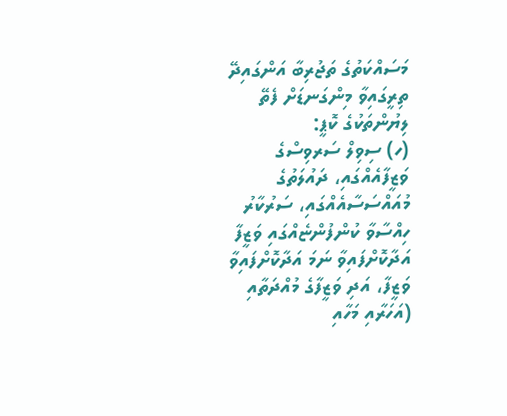މަސައްކަތުގެ ތަޖުރިބާ އަންގައިދޭ ތިރީގައިވާ މިންގަނޑަށް ފެތޭ ލިޔުންތަކުގެ ކޮޕީ:
(ހ) ސިވިލް ސަރވިސްގެ ވަޒީފާއެއްގައި، ދައުލަތުގެ މުއައްސަސާއެއްގައި، ސަރުކާރު ހިއްސާވާ ކުންފުންޏެއްގައި ވަޒީފާ އަދާކޮށްފައިވާ ނަމަ އަދާކޮށްފައިވާ ވަޒީފާ، އަދި ވަޒީފާގެ މުއްދަތާއި (އަހަރާއި މަހާއި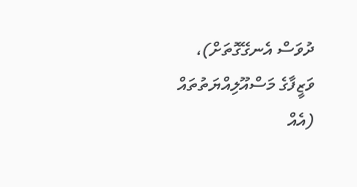ދުވަސް އެނގޭގޮތަށް)، ވަޒީފާގެ މަސްއޫލިއްޔަތުތައް (އެއް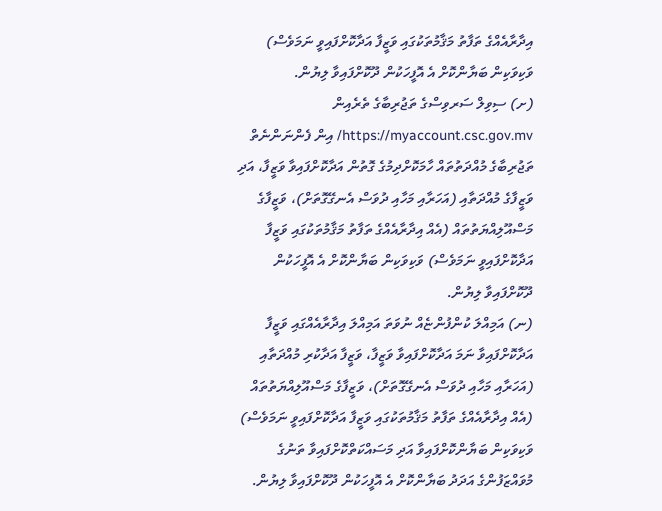އިދާރާއެއްގެ ތަފާތު މަޤާމުތަކުގައި ވަޒީފާ އަދާކޮށްފައިވީ ނަމަވެސް) ވަކިވަކިން ބަޔާންކޮށް އެ އޮފީހަކުން ދޫކޮށްފައިވާ ލިޔުން.
(ށ) ސިވިލް ސަރވިސްގެ ތަޖުރިބާގެ ތެރެއިން https://myaccount.csc.gov.mv/ އިން ފެންނަންނެތް ތަޖުރިބާގެ މުއްދަތުތައް ހާމަކޮށްދިމުގެ ގޮތުން އަދާކޮށްފައިވާ ވަޒީފާ، އަދި ވަޒީފާގެ މުއްދަތާއި (އަހަރާއި މަހާއި ދުވަސް އެނގޭގޮތަށް)، ވަޒީފާގެ މަސްއޫލިއްޔަތުތައް (އެއް އިދާރާއެއްގެ ތަފާތު މަޤާމުތަކުގައި ވަޒީފާ އަދާކޮށްފައިވީ ނަމަވެސް) ވަކިވަކިން ބަޔާންކޮށް އެ އޮފީހަކުން ދޫކޮށްފައިވާ ލިޔުން.
(ނ) އަމިއްލަ ކުންފުންޏެއް ނުވަތަ އަމިއްލަ އިދާރާއެއްގައި ވަޒީފާ އަދާކޮށްފައިވާ ނަމަ އަދާކޮށްފައިވާ ވަޒީފާ، ވަޒީފާ އަދާކުރި މުއްދަތާއި (އަހަރާއި މަހާއި ދުވަސް އެނގޭގޮތަށް)، ވަޒީފާގެ މަސްއޫލިއްޔަތުތައް (އެއް އިދާރާއެއްގެ ތަފާތު މަޤާމުތަކުގައި ވަޒީފާ އަދާކޮށްފައިވީ ނަމަވެސް) ވަކިވަކިން ބަޔާންކޮށްފައިވާ އަދި މަސައްކަތްކޮށްފައިވާ ތަނުގެ މުވައްޒަފުންގެ އަދަދު ބަޔާންކޮށް އެ އޮފީހަކުން ދޫކޮށްފައިވާ ލިޔުން.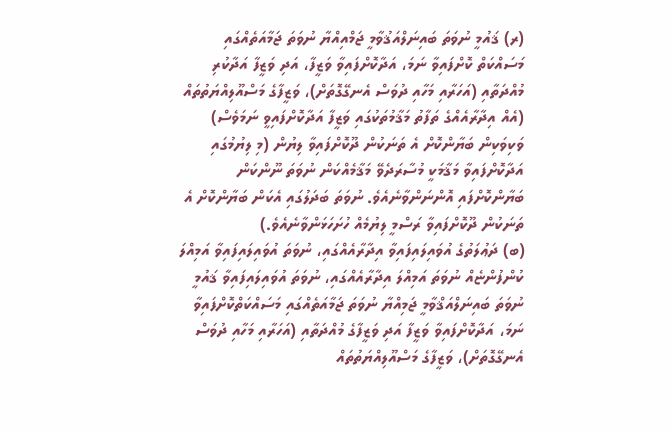(ރ) ޤައުމީ ނުވަތަ ބައިނަލްއަޤުވާމީ ޖަމްއިއްޔާ ނުވަތަ ޖަމާއަތެއްގައި މަސައްކަތް ކޮށްފައިވާ ނަމަ، އަދާކޮށްފައިވާ ވަޒީފާ، އަދި ވަޒީފާ އަދާކުރި މުއްދަތާއި (އަހަރާއި މަހާއި ދުވަސް އެނގޭގޮތަށް)، ވަޒީފާގެ މަސްއޫލިއްޔަތުތައް (އެއް އިދާރާއެއްގެ ތަފާތު މަޤާމުތަކުގައި ވަޒީފާ އަދާކޮށްފައިވީ ނަމަވެސް) ވަކިވަކިން ބަޔާންކޮށް އެ ތަނަކުން ދޫކޮށްފައިވާ ލިޔުން (މި ލިޔުމުގައި އަދާކޮށްފައިވާ މަޤާމަކީ މުސާރަދެވޭ މަޤާމެއްކަން ނުވަތަ ނޫންކަން ބަޔާންކޮށްފައި އޮންނަންވާނެއެވެ. ނުވަތަ ބަދަލުގައި އެކަން ބަޔާންކޮށް އެ ތަނަކުން ދޫކޮށްފައިވާ ރަސްމީ ލިޔުމެއް ހުށަހަޅަންވާނެއެވެ.)
(ބ) ދަޢުލަތުގެ އުވައިލައިފައިވާ އިދާރާއެއްގައި، ނުވަތަ އުވައިލައިފައިވާ އަމިއްލަ ކުންފުންޏެއް ނުވަތަ އަމިއްލަ އިދާރާއެއްގައި، ނުވަތަ އުވައިލައިފައިވާ ޤައުމީ ނުވަތަ ބައިނަލްއަޤްވާމީ ޖަމިއްޔާ ނުވަތަ ޖަމާއަތެއްގައި މަސައްކަތްކޮށްފައިވާ ނަމަ، އަދާކޮށްފައިވާ ވަޒީފާ އަދި ވަޒީފާގެ މުއްދަތާއި (އަހަރާއި މަހާއި ދުވަސް އެނގޭގޮތަށް)، ވަޒީފާގެ މަސްއޫލިއްޔަތުތައް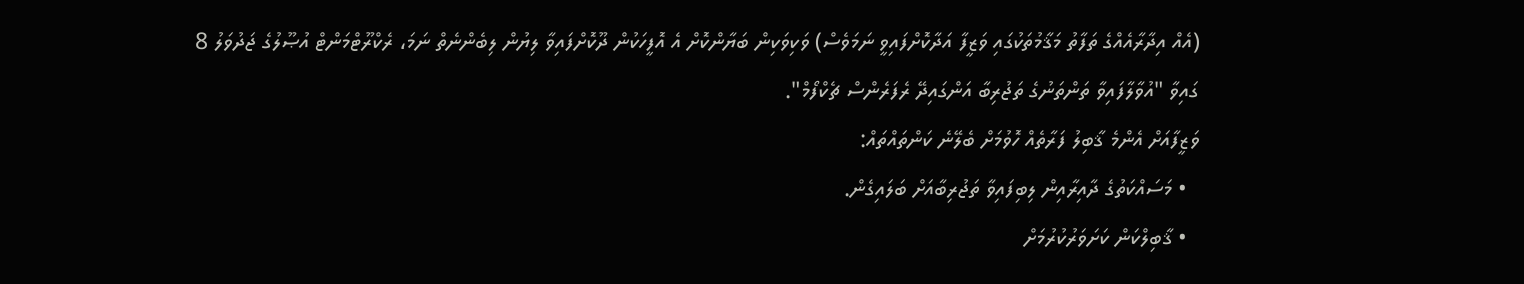(އެއް އިދާރާއެއްގެ ތަފާތު މަޤާމުތަކުގައި ވަޒީފާ އަދާކޮށްފައިވީ ނަމަވެސް) ވަކިވަކިން ބަޔާންކޮށް އެ އޮފީހަކުން ދޫކޮށްފައިވާ ލިޔުން ލިބެންނެތް ނަމަ، ރެކްރޫޓްމަންޓް އުޞޫލުގެ ޖަދުވަލު 8 ގައިވާ "އުވާލާފައިވާ ތަންތަނުގެ ތަޖުރިބާ އަންގައިދޭ ރެފަރެންސް ޗެކްފޯމް".
ވަޒީފާއަށް އެންމެ ޤާބިލު ފަރާތެއް ހޮވުމަށް ބެލޭނެ ކަންތައްތައް:
  • މަސައްކަތުގެ ދާއިރާއިން ލިބިފައިވާ ތަޖުރިބާއަށް ބަލައިގެން.
  • ޤާބިލްކަން ކަށަވަރުކުރުމަށް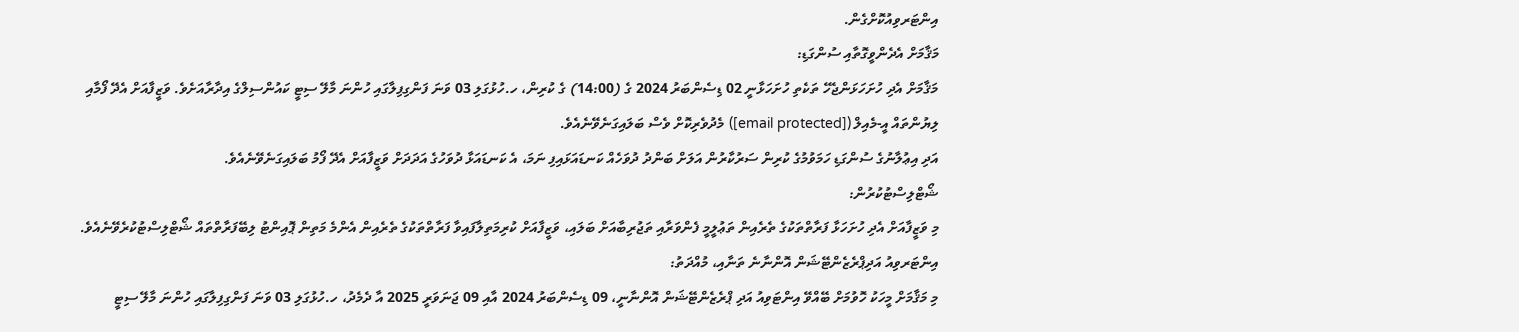އިންޓަރވިއުކޮށްގެން.
މަޤާމަށް އެދެންވީގޮތާއި ސުންގަޑި:
މަޤާމަށް އެދި ހުށަހަޅަންޖެހޭ ތަކެތި ހުށަހަޅާނީ 02 ޑިސެންބަރު 2024 ގެ (14:00) ގެ ކުރިން، ހ.ހުޅުގަލި 03 ވަނަ ފަންގިފިލާގައި ހުންނަ މާލޭ ސިޓީ ކައުންސިލްގެ އިދާރާއަށެވެ. ވަޒީފާއަށް އެދޭ ފޯމާއި ލިޔުންތައް އީ-މެއިލް ([email protected]) މެދުވެރިކޮށް ވެސް ބަލައިގަނެވޭނެއެވެ.
އަދި އިޢުލާނުގެ ސުންގަޑި ހަމަވުމުގެ ކުރިން ސަރުކާރުން އަލަށް ބަންދު ދުވަހެއް ކަނޑައަޅައިފި ނަމަ، އެ ކަނޑައަޅާ ދުވަހުގެ އަދަދަށް ވަޒީފާއަށް އެދޭ ފޯމު ބަލައިގަނެވޭނެއެވެ.
ޝޯޓްލިސްޓުކުރުން:
މި ވަޒީފާއަށް އެދި ހުށަހަޅާ ފަރާތްތަކުގެ ތެރެއިން ތަޢުލީމީ ފެންވަރާއި ތަޖުރިބާއަށް ބަލައި، ވަޒީފާއަށް ކުރިމަތިލާފައިވާ ފަރާތްތަކުގެ ތެރެއިން އެންމެ މަތިން ޕޮއިންޓު ލިބޭފަރާތްތައް ޝޯޓްލިސްޓުކުރެވޭނެއެވެ.
އިންޓަރވިއު އަދިޕްރެޒެންޓޭޝަން އޮންނާނެ ތަނާއި، މުއްދަތު:
މި މަޤާމަށް މީހަކު ހޮވުމަށް ބޭއްވޭ އިންޓަވިއު އަދި ޕްރެޒެންޓޭޝަން އޮންނާނީ، 09 ޑިސެންބަރު 2024 އާއި 09 ޖަނަވަރީ 2025 އާ ދެމެދު، ހ.ހުޅުގަލި 03 ވަނަ ފަންގިފިލާގައި ހުންނަ މާލޭ ސިޓީ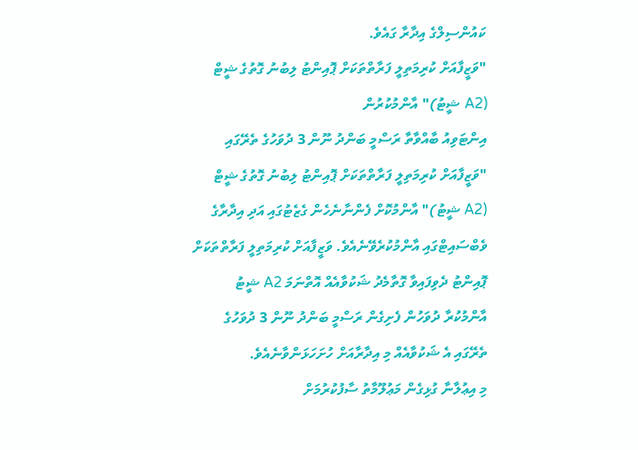ކައުންސިލްގެ އިދާރާ ގައެވެ.
"ވަޒީފާއަށް ކުރިމަތިލީ ފަރާތްތަކަށް ޕޮއިންޓު ލިބުނު ގޮތުގެ ޝީޓް (A2 ޝީޓު)" އާންމުކުރުން
އިންޓަވިއު ބާއްވާތާ ރަސްމީ ބަންދު ނޫން 3 ދުވަހުގެ ތެރޭގައި "ވަޒީފާއަށް ކުރިމަތިލީ ފަރާތްތަކަށް ޕޮއިންޓު ލިބުނު ގޮތުގެ ޝީޓް (A2 ޝީޓު)" އާންމުކޮށް ފެންނާނެހެން ގެޒެޓުގައި އަދި އިދާރާގެ ވެބްސައިޓްގައި އާންމުކުރެވޭނެއެވެ. ވަޒީފާއަށް ކުރިމަތިލީ ފަރާތްތަކަށް ޕޮއިންޓު ދެވިފައިވާ ގޮތާމެދު ޝަކުވާއެއް އޮތްނަމަ A2 ޝީޓު އާންމުކުރާ ދުވަހުން ފެށިގެން ރަސްމީ ބަންދު ނޫން 3 ދުވަހުގެ ތެރޭގައި އެ ޝަކުވާއެއް މި އިދާރާއަށް ހުށަހަޅަންވާނެއެވެ.
މި އިޢުލާނާ ގުޅިގެން މަޢުލޫމާތު ސާފުކުރުމަށް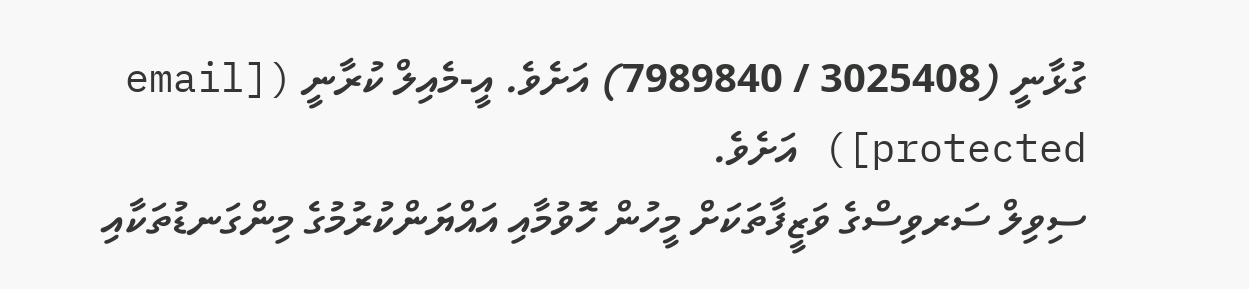ގުޅާނީ (3025408 / 7989840) އަށެވެ. އީ-މެއިލް ކުރާނީ ([email protected]) އަށެވެ.
ސިވިލް ސަރވިސްގެ ވަޒީފާތަކަށް މީހުން ހޮވުމާއި އައްޔަންކުރުމުގެ މިންގަނޑުތަކާއި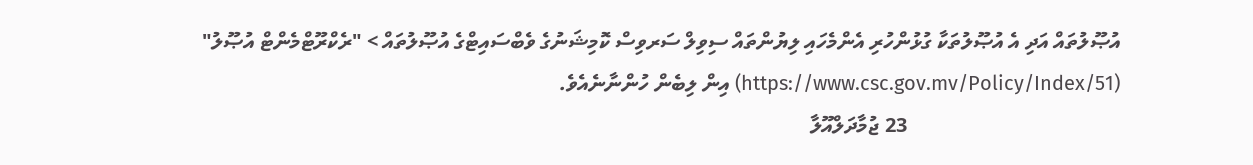އުޞޫލުތައް އަދި އެ އުޞޫލުތަކާ ގުޅުންހުރި އެންމެހައި ލިޔުންތައް ސިވިލް ސަރވިސް ކޮމިޝަނުގެ ވެބްސައިޓްގެ އުޞޫލުތައް > "ރެކްރޫޓްމެންޓް އުޞޫލު" (https://www.csc.gov.mv/Policy/Index/51) އިން ލިބެން ހުންނާނެއެވެ.
                                         23 ޖުމާދަލްއޫލާ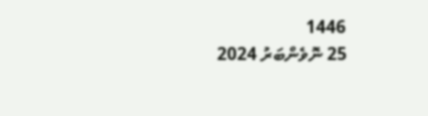1446
25 ނޮވެންބަރު 2024